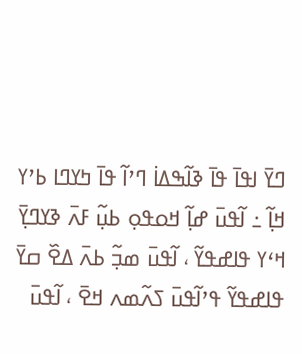ߣߌ߫ ߊߟߊ߫ ߟߊ߫ ߢߊ߬ߒߡߊ߭ ߣߴߊ߬ ߟߊ߫ ߤߌߣߊ ߕߴߌ ߞߊ߲߬ ߸ ߊ߬ߟߎ߫ ߝߊ߲߬ ߞߋߟߋ߲ ߕߎ߲߬ ߓߍ߫ ߢߌߣߌ߲߫ ߞߵߌ ߟߊߝߟߌ߬ ، ߊ߬ߟߎ߫ ߘߏ߲߬ ߕߍ߫ ߡߐ߰ ߛߌ߫ ߟߊߝߟߌ߬ ߟߴߊ߬ߟߎ߫ ߖߍ߬ߘߍ ߞߐ߫ ، ߊ߬ߟߎ߫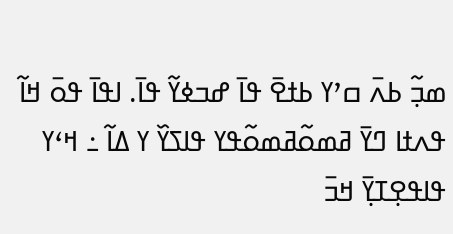ߘߏ߲߬ ߕߍ߫ ߛߴߌ ߕߙߐ߫ ߟߊ߫ ߝߏߦߌ߬ ߟߊ߫. ߊߟߊ߫ ߟߋ߫ ߞߊ߬ ߟߍߙߊ ߣߌ߫ ߥߘߋ߬ߥߘߋ߬ߟߌ ߟߊߖߌ߰ ߌ ߡߊ߬ ߸ ߞߵߌ ߟߊߟߐ߲ߠߌ߲߫ ߞߏ߫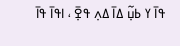ߟߊ߫ ߌ ߕߎ߲߬ ߡߊ߫ ߡߍ߲ ߟߐ߲߫ ، ߊߟߊ߫ ߟߊ߫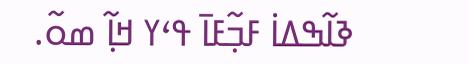ߢߊ߬ߒߡߊ߭ ߓߏ߲߬ߓߊ߫ ߟߵߌ ߞߊ߲߬ ߘߋ߬.